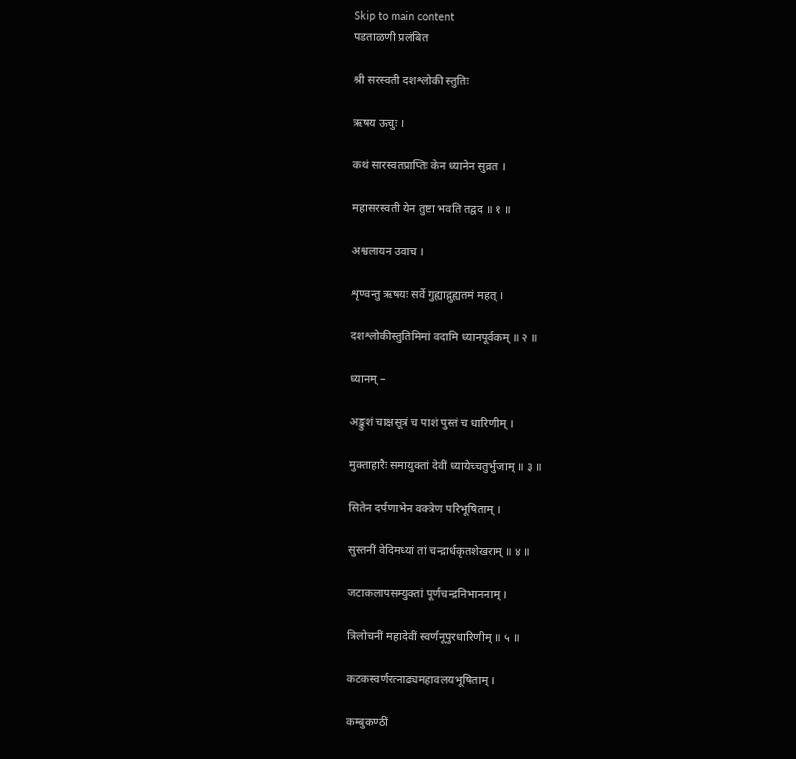Skip to main content
पडताळणी प्रलंबित

श्री सरस्वती दशश्लोकी स्तुतिः

ऋषय ऊचुः ।

कथं सारस्वतप्राप्तिः केन ध्यानेन सुव्रत ।

महासरस्वती येन तुष्टा भवति तद्वद ॥ १ ॥

अश्वलायन उवाच ।

शृण्वन्तु ऋषयः सर्वे गुह्याद्गुह्यतमं महत् ।

दशश्लोकीस्तुतिमिमां वदामि ध्यानपूर्वकम् ॥ २ ॥

ध्यानम् –

अङ्कुशं चाक्षसूत्रं च पाशं पुस्तं च धारिणीम् ।

मुक्ताहारैः समायुक्तां देवीं ध्यायेच्चतुर्भुजाम् ॥ ३ ॥

सितेन दर्पणाभेन वक्त्रेण परिभूषिताम् ।

सुस्तनीं वेदिमध्यां तां चन्द्रार्धकृतशेखराम् ॥ ४ ॥

जटाकलापसम्युक्तां पूर्णचन्द्रनिभाननाम् ।

त्रिलोचनीं महादेवीं स्वर्णनूपुरधारिणीम् ॥ ५ ॥

कटकस्वर्णरत्नाढ्यमहावलयभूषिताम् ।

कम्बुकण्ठीं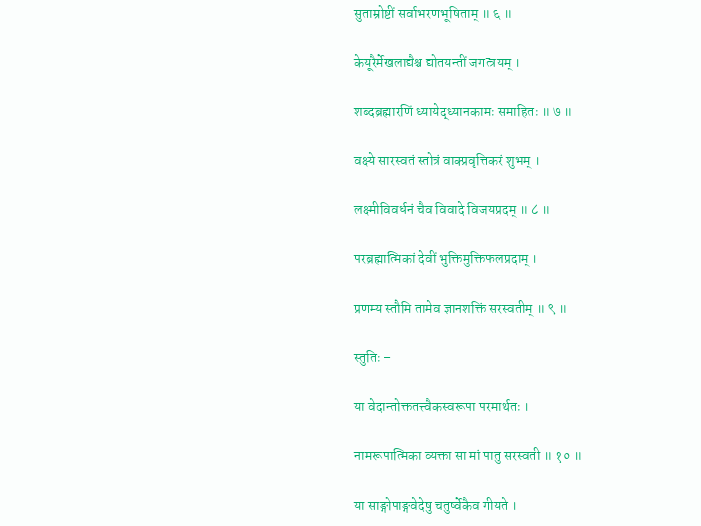सुताम्रोष्टीं सर्वाभरणभूषिताम् ॥ ६ ॥

केयूरैर्मेखलाद्यैश्च द्योतयन्तीं जगत्त्रयम् ।

शब्दब्रह्मारणिं ध्यायेद्ध्यानकामः समाहितः ॥ ७ ॥

वक्ष्ये सारस्वतं स्तोत्रं वाक्प्रवृत्तिकरं शुभम् ।

लक्ष्मीविवर्धनं चैव विवादे विजयप्रदम् ॥ ८ ॥

परब्रह्मात्मिकां देवीं भुक्तिमुक्तिफलप्रदाम् ।

प्रणम्य स्तौमि तामेव ज्ञानशक्तिं सरस्वतीम् ॥ ९ ॥

स्तुतिः –

या वेदान्तोक्ततत्त्वैकस्वरूपा परमार्थतः ।

नामरूपात्मिका व्यक्ता सा मां पातु सरस्वती ॥ १० ॥

या साङ्गोपाङ्गवेदेषु चतुर्ष्वेकैव गीयते ।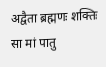अद्वैता ब्रह्मणः शक्तिः सा मां पातु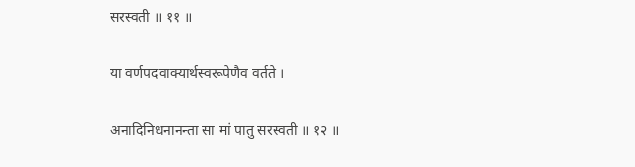सरस्वती ॥ ११ ॥

या वर्णपदवाक्यार्थस्वरूपेणैव वर्तते ।

अनादिनिधनानन्ता सा मां पातु सरस्वती ॥ १२ ॥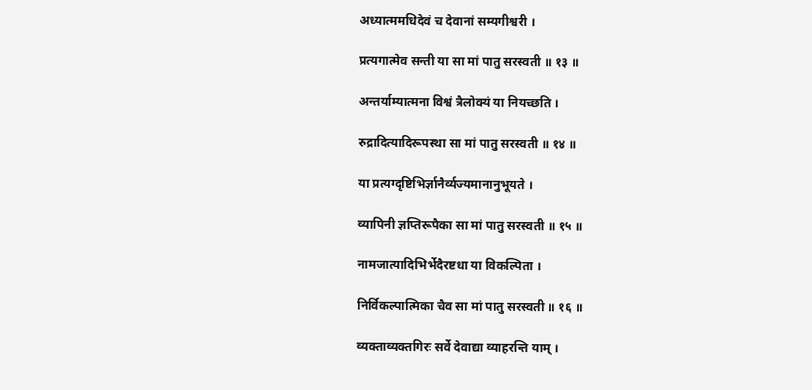अध्यात्ममधिदेवं च देवानां सम्यगीश्वरी ।

प्रत्यगात्मेव सन्ती या सा मां पातु सरस्वती ॥ १३ ॥

अन्तर्याम्यात्मना विश्वं त्रैलोक्यं या नियच्छति ।

रुद्रादित्यादिरूपस्था सा मां पातु सरस्वती ॥ १४ ॥

या प्रत्यग्दृष्टिभिर्ज्ञानैर्व्यज्यमानानुभूयते ।

व्यापिनी ज्ञप्तिरूपैका सा मां पातु सरस्वती ॥ १५ ॥

नामजात्यादिभिर्भेदैरष्टधा या विकल्पिता ।

निर्विकल्पात्मिका चैव सा मां पातु सरस्वती ॥ १६ ॥

व्यक्ताव्यक्तगिरः सर्वे देवाद्या व्याहरन्ति याम् ।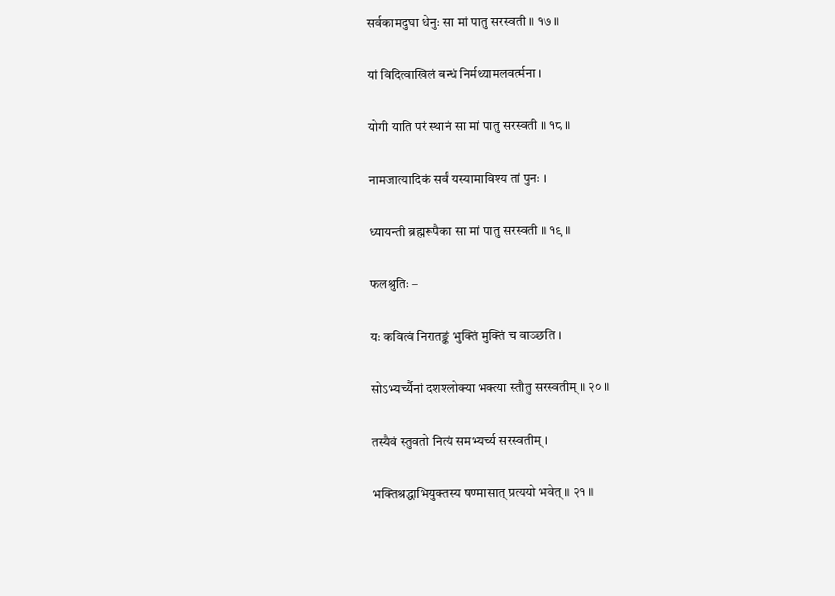सर्वकामदुघा धेनुः सा मां पातु सरस्वती ॥ १७ ॥

यां विदित्वाखिलं बन्धं निर्मथ्यामलवर्त्मना ।

योगी याति परं स्थानं सा मां पातु सरस्वती ॥ १८ ॥

नामजात्यादिकं सर्वं यस्यामाविश्य तां पुनः ।

ध्यायन्ती ब्रह्मरूपैका सा मां पातु सरस्वती ॥ १९ ॥

फलश्रुतिः –

यः कवित्वं निरातङ्कं भुक्तिं मुक्तिं च वाञ्छति ।

सोऽभ्यर्च्यैनां दशश्लोक्या भक्त्या स्तौतु सरस्वतीम् ॥ २० ॥

तस्यैवं स्तुवतो नित्यं समभ्यर्च्य सरस्वतीम् ।

भक्तिश्रद्धाभियुक्तस्य षण्मासात् प्रत्ययो भवेत् ॥ २१ ॥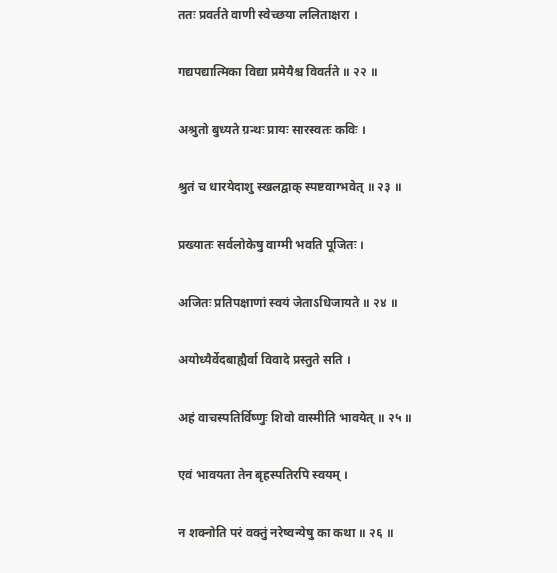ततः प्रवर्तते वाणी स्वेच्छया ललिताक्षरा ।

गद्यपद्यात्मिका विद्या प्रमेयैश्च विवर्तते ॥ २२ ॥

अश्रुतो बुध्यते ग्रन्थः प्रायः सारस्वतः कविः ।

श्रुतं च धारयेदाशु स्खलद्वाक् स्पष्टवाग्भवेत् ॥ २३ ॥

प्रख्यातः सर्वलोकेषु वाग्मी भवति पूजितः ।

अजितः प्रतिपक्षाणां स्वयं जेताऽधिजायते ॥ २४ ॥

अयोध्यैर्वेदबाह्यैर्वा विवादे प्रस्तुते सति ।

अहं वाचस्पतिर्विष्णुः शिवो वास्मीति भावयेत् ॥ २५ ॥

एवं भावयता तेन बृहस्पतिरपि स्वयम् ।

न शक्नोति परं वक्तुं नरेष्वन्येषु का कथा ॥ २६ ॥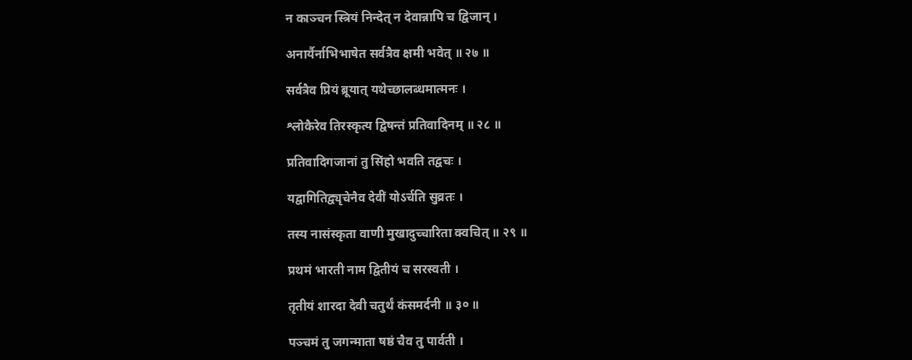न काञ्चन स्त्रियं निन्देत् न देवान्नापि च द्विजान् ।

अनार्यैर्नाभिभाषेत सर्वत्रैव क्षमी भवेत् ॥ २७ ॥

सर्वत्रैव प्रियं ब्रूयात् यथेच्छालब्धमात्मनः ।

श्लोकैरेव तिरस्कृत्य द्विषन्तं प्रतिवादिनम् ॥ २८ ॥

प्रतिवादिगजानां तु सिंहो भवति तद्वचः ।

यद्वागितिद्व्यृचेनैव देवीं योऽर्चति सुव्रतः ।

तस्य नासंस्कृता वाणी मुखादुच्चारिता क्वचित् ॥ २९ ॥

प्रथमं भारती नाम द्वितीयं च सरस्वती ।

तृतीयं शारदा देवी चतुर्थं कंसमर्दनी ॥ ३० ॥

पञ्चमं तु जगन्माता षष्ठं चैव तु पार्वती ।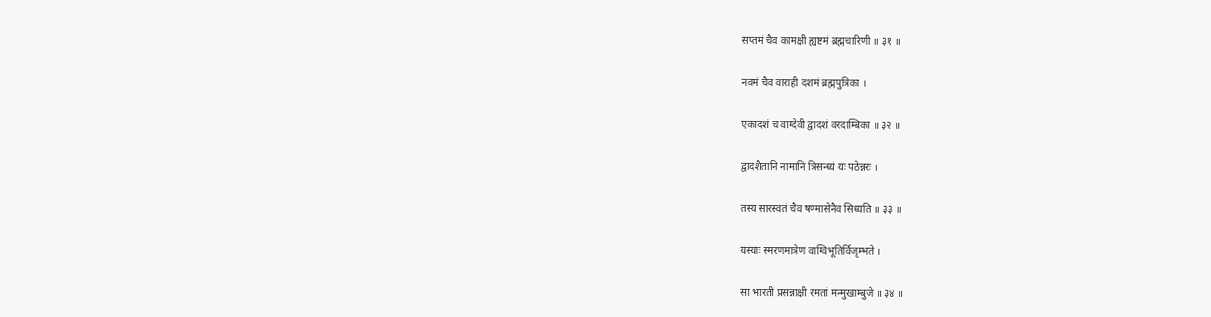सप्तमं चैव कामक्षी ह्यष्टमं ब्रह्मचारिणी ॥ ३१ ॥

नवमं चैव वाराही दशमं ब्रह्मपुत्रिका ।

एकादशं च वाग्देवी द्वादशं वरदाम्बिका ॥ ३२ ॥

द्वादशैतानि नामानि त्रिसन्ध्यं यः पठेन्नरः ।

तस्य सारस्वतं चैव षण्मासेनैव सिध्यति ॥ ३३ ॥

यस्याः स्मरणमात्रेण वाग्विभूतिर्विजृम्भते ।

सा भारती प्रसन्नाक्षी रमतां मन्मुखाम्बुजे ॥ ३४ ॥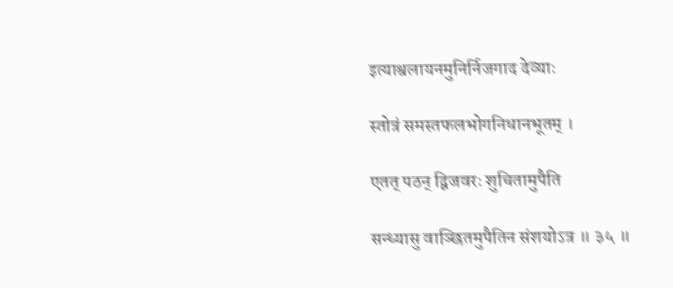इत्याश्वलायनमुनिर्निजगाद देव्याः

स्तोत्रं समस्तफलभोगनिधानभूतम् ।

एतत् पठन् द्विजवरः शुचितामुपैति

सन्ध्यासु वाञ्छितमुपैतिन संशयोऽत्र ॥ ३५ ॥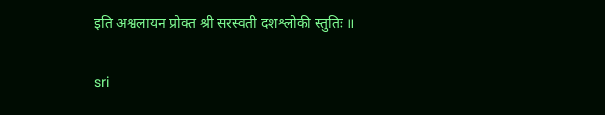इति अश्वलायन प्रोक्त श्री सरस्वती दशश्लोकी स्तुतिः ॥

sri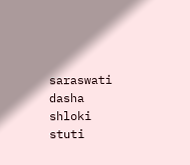saraswati dasha shloki stuti